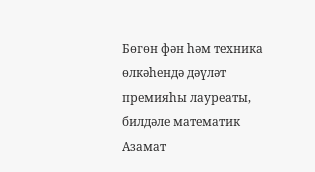Бөгөн фән һәм техника өлкәһендә дәүләт премияһы лауреаты, билдәле математик Азамат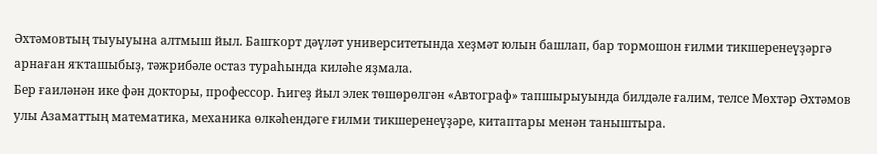Әхтәмовтың тыуыуына алтмыш йыл. Башҡорт дәүләт университетында хеҙмәт юлын башлап, бар тормошон ғилми тикшеренеүҙәргә арнаған яҡташыбыҙ, тәжрибәле остаз тураһында киләһе яҙмала.
Бер ғаиләнән ике фән докторы, профессор. Һигеҙ йыл элек төшөрөлгән «Автограф» тапшырыуында билдәле ғалим, телсе Мөхтәр Әхтәмов улы Азаматтың математика, механика өлкәһендәге ғилми тикшеренеүҙәре, китаптары менән таныштыра.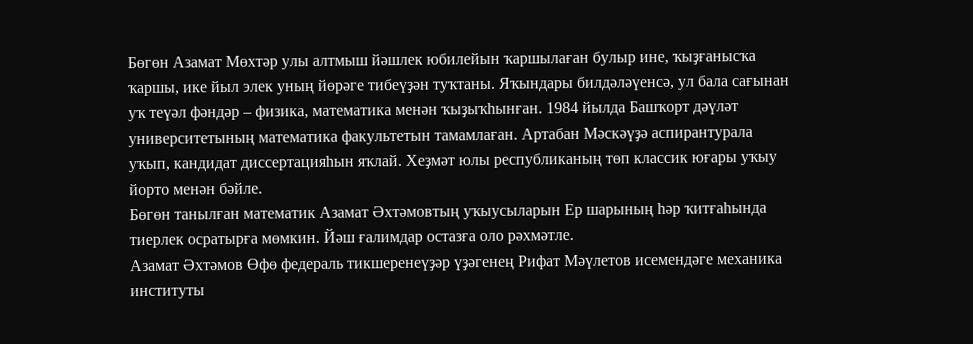Бөгөн Азамат Мөхтәр улы алтмыш йәшлек юбилейын ҡаршылаған булыр ине, ҡыҙғанысҡа ҡаршы, ике йыл элек уның йөрәге тибеүҙән туҡтаны. Яҡындары билдәләүенсә, ул бала сағынан уҡ теүәл фәндәр – физика, математика менән ҡыҙыҡһынған. 1984 йылда Башҡорт дәүләт университетының математика факультетын тамамлаған. Артабан Мәскәүҙә аспирантурала уҡып, кандидат диссертацияһын яҡлай. Хеҙмәт юлы республиканың төп классик юғары уҡыу йорто менән бәйле.
Бөгөн танылған математик Азамат Әхтәмовтың уҡыусыларын Ер шарының һәр ҡитғаһында тиерлек осратырға мөмкин. Йәш ғалимдар остазға оло рәхмәтле.
Азамат Әхтәмов Өфө федераль тикшеренеүҙәр үҙәгенең Рифат Мәүлетов исемендәге механика институты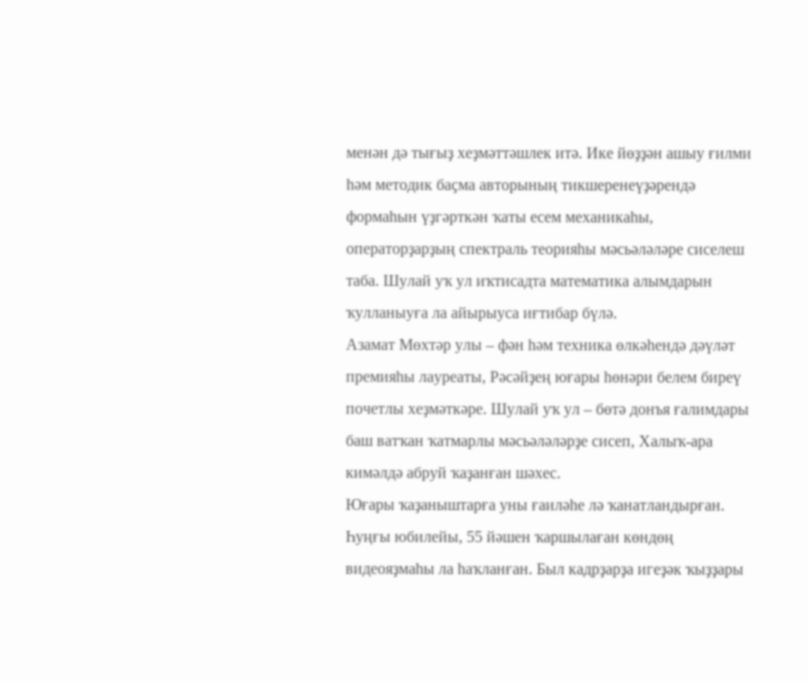менән дә тығыҙ хеҙмәттәшлек итә. Ике йөҙҙән ашыу ғилми һәм методик баҫма авторының тикшеренеүҙәрендә формаһын үҙгәрткән ҡаты есем механикаһы, операторҙарҙың спектраль теорияһы мәсьәләләре сиселеш таба. Шулай уҡ ул иҡтисадта математика алымдарын ҡулланыуға ла айырыуса иғтибар бүлә.
Азамат Мөхтәр улы – фән һәм техника өлкәһендә дәүләт премияһы лауреаты, Рәсәйҙең юғары һөнәри белем биреү почетлы хеҙмәткәре. Шулай уҡ ул – бөтә донъя ғалимдары баш ватҡан ҡатмарлы мәсьәләләрҙе сисеп, Халыҡ-ара кимәлдә абруй ҡаҙанған шәхес.
Юғары ҡаҙаныштарға уны ғаиләһе лә ҡанатландырған. Һуңғы юбилейы, 55 йәшен ҡаршылаған көндөң видеояҙмаһы ла һаҡланған. Был кадрҙарҙа игеҙәк ҡыҙҙары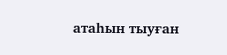атаһын тыуған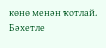көнө менән ҡотлай. Бәхетле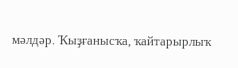мәлдәр. Ҡыҙғанысҡа, ҡайтарырлыҡ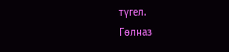түгел.
Гөлназ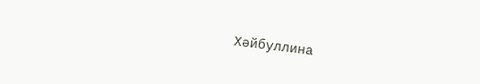Хәйбуллина